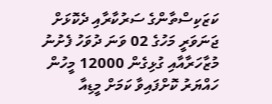ކަޒަކިސްތާންގެ ސަރުކާރާއި ދެކޮޅަށް ޖަނަވަރީ މަހުގެ 02 ވަނަ ދުވަހު ފެށުނު މުޒާހަރާއާއި ގުޅިގެން 12000 މީހުން ހައްޔަރު ކޮށްފައިވާ ކަމަށް މީޑިއާ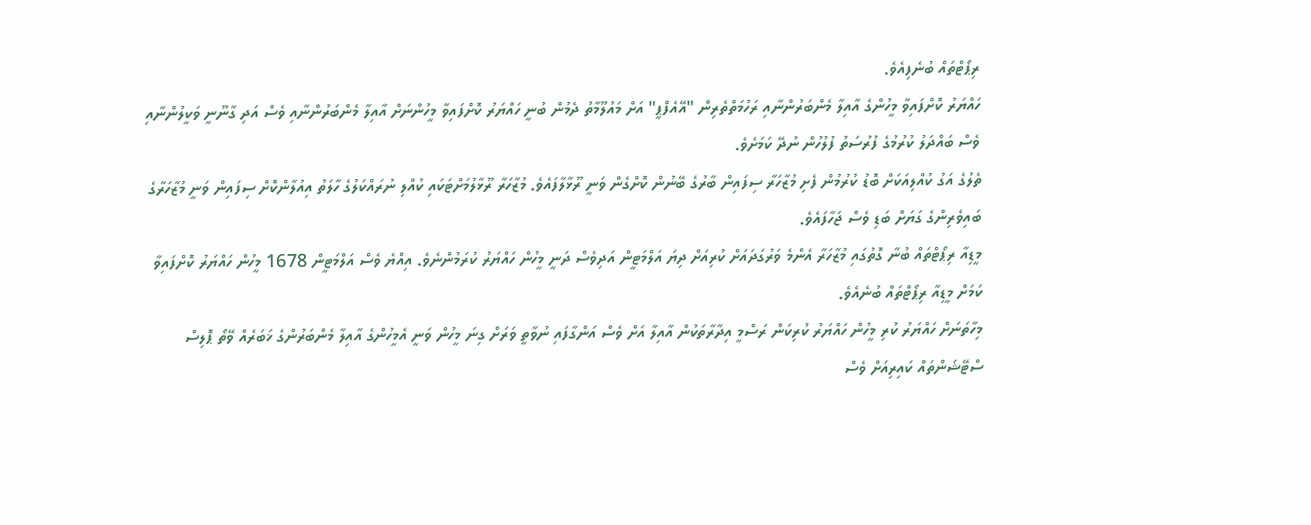ރިޕޯޓްތައް ބުނެފިއެވެ.
ހައްޔަރު ކޮށްފައިވާ މީހުންގެ އާއިލާ މެންބަރުންނާއި ރަހުމަތްތެރިން "އޭއެފްޕީ" އަށް މައުލޫމާތު ދެމުން ބުނީ ހައްޔަރު ކޮށްފައިވާ މީހުންނަށް އާއިލާ މެންބަރުންނާއި ވެސް އަދި ގާނޫނީ ވަކީލުންނާއި ވެސް ބައްދަލު ކުރުމުގެ ފުރުސަތު ފުލުހުން ނުދޭ ކަމަށެވެ.
ތެލުގެ އަގު ކުއްލިއަކަށް ބޮޑު ކުރުމުން ފެށި މުޒާހަރާ ސިފައިން ބާރުގެ ބޭނުން ކޮށްގެން ވަނީ ރޫޅާލާފައެވެ. މުޒާހަރާ ރޫޅާލުމަށްޓަކައި ކުއްލި ނުރައްކަލުގެ ހާލަތު އިއުލާންކޮށް ސިފައިން ވަނީ މުޒާހަރާގެ ބައިވެރިންގެ ގަޔަށް ބަޑި ވެސް ޖަހާފައެވެ.
މީޑިއާ ރިޕޯޓްތައް ބުނާ ގޮތުގައި މުޒާހަރާ އެންމެ ވަރުގަދައަށް ކުރިއަށް ދިޔަ އަލްމަޓީން އަދިވެސް ދަނީ މީހުން ހައްޔަރު ކުރަމުންނެވެ. އިއްޔެ ވެސް އަލްމަޓީން 1678 މީހުން ހައްޔަރު ކޮށްފައިވާ ކަމަށް މީޑިއާ ރިޕޯޓްތައް ބުނެއެވެ.
މިހާތަނަށް ހައްޔަރު ކުރި މީހުން ހައްޔަރު ކުރިކަން ރަސްމީ އިދާރާތަކުން އާއިލާ އަށް ވެސް އަންގާފައި ނުވާތީ ވަރަށް ގިނަ މީހުން ވަނީ އެމީހުންގެ އާއިލާ މެންބަރުންގެ ޚަބަރެއް ވޭތޯ ޕޮލިސް ސްޓޭޝަންތައް ކައިރިއަށް ވެސް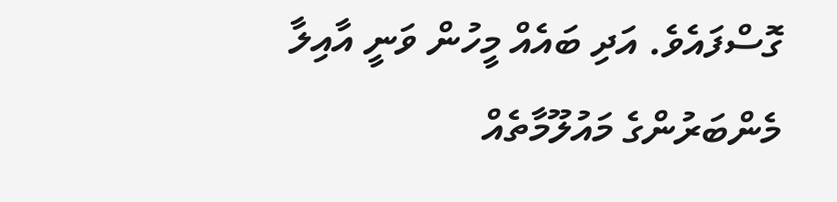ގޮސްފައެވެ. އަދި ބައެއް މީހުން ވަނީ އާއިލާ މެންބަރުންގެ މައުލޫމާތެއް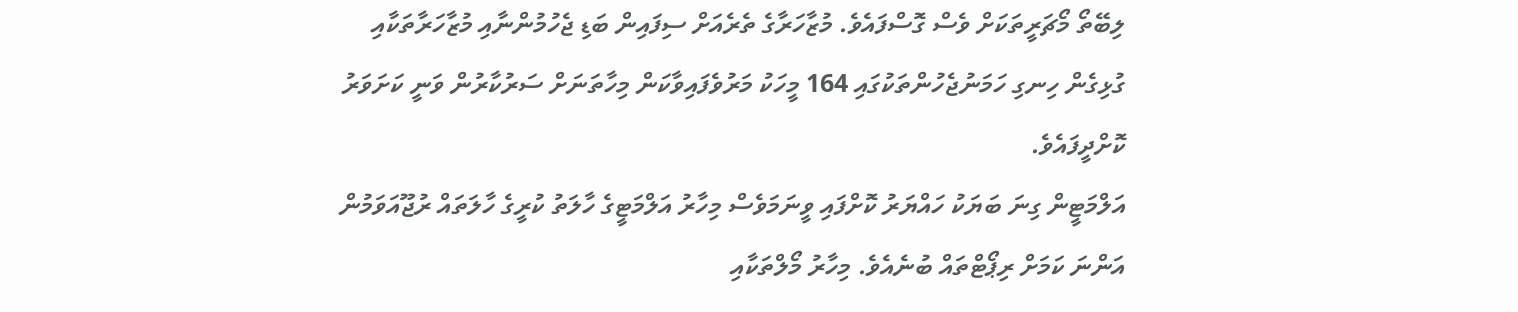ލިބޭތޯ މޯޗަރީތަކަށް ވެސް ގޮސްފައެވެ. މުޒާހަރާގެ ތެރެއަށް ސިފައިން ބަޑި ޖެހުމުންނާއި މުޒާހަރާތަކާއި ގުޅިގެން ހިނގި ހަމަނުޖެހުންތަކުގައި 164 މީހަކު މަރުވެފައިވާކަން މިހާތަނަށް ސަރުކާރުން ވަނީ ކަށަވަރު ކޮށްދީފައެވެ.
އަލްމަޓީން ގިނަ ބަޔަކު ހައްޔަރު ކޮށްފައި ވީނަމަވެސް މިހާރު އަލްމަޓީގެ ހާލަތު ކުރީގެ ހާލަތައް ރުޖޫއަވަމުން އަންނަ ކަމަށް ރިޕޯޓްތައް ބުނެއެވެ. މިހާރު މޯލްތަކާއި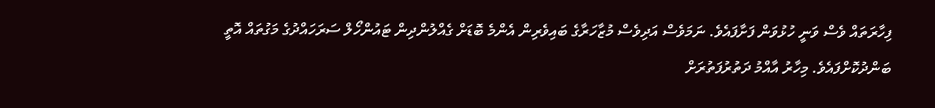ފިހާރަތައް ވެސް ވަނީ ހުޅުވަން ފަށާފައެވެ. ނަމަވެސް އަދިވެސް މުޒާހަރާގެ ބައިވެރިން އެންމެ ބޮޑަށް ގެއްލުންދިން ޓައުންހޯލް ސަރަހައްދުގެ މަގުތައް އޮތީ ބަންދުކޮށްފައެވެ. މިހާރު އާއްމު ދަތުރުފަތުރަށް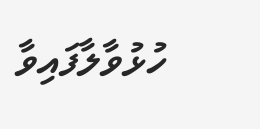ހުޅުވާލާފައިވާ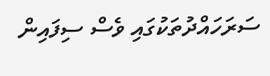ސަރަހައްދުތަކުގައި ވެސް ސިފައިން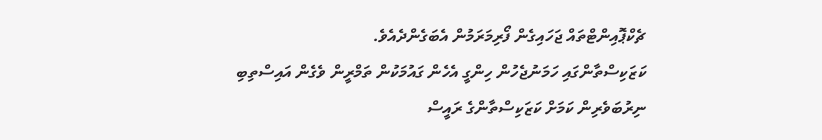ޗެކްޕޮއިންޓްތައް ޖަހައިގެން ފޯރިމަރަމުން އެބަގެންދެއެވެ.
ކަޒަކިސްތާންގައި ހަމަނުޖެހުން ހިންގީ އެހެން ގައުމަކުން ތަމްރީން ވެގެން އައިސްތިބި ނިރުބަވެރިން ކަމަށް ކަޒަކިސްތާންގެ ރައީސް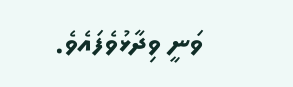ވަނީ ވިދާޅުވެފައެވެ.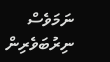ނަމަވެސް ނިރުބަވެރިން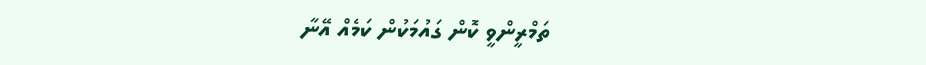ތަމްރީންވީ ކޮން ގައުމަކުން ކަމެއް އޭނާ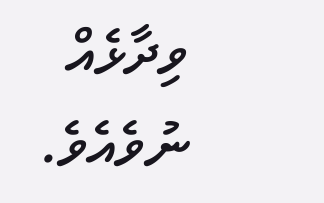ވިދާޅެއް ނުވެއެވެ.